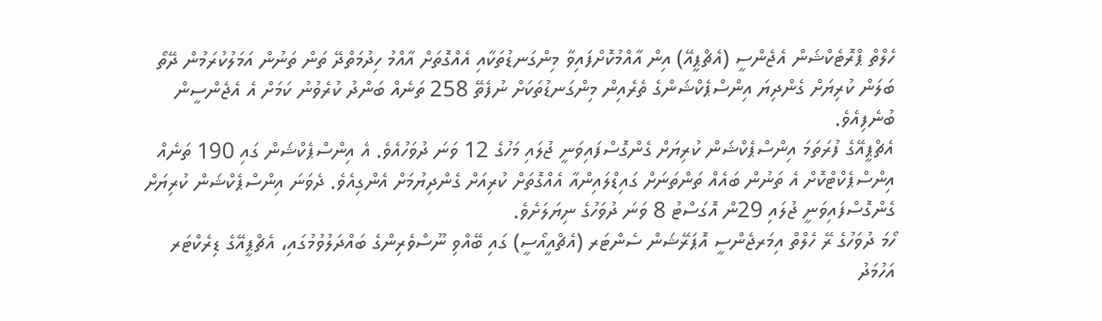ހެލްތް ޕްރޮޓެކްޝަން އެޖެންސީ (އެޗްޕީއޭ) އިން އާއްމުކޮށްފައިވާ މިންގަނޑުތަކާއި އެއްގޮތަށް އާއްމު ހިދުމަތްދޭ ތަން ތަނުން އަމަލުކުރަމުން ދޭތޯ ބަލަން ކުރިޔަށް ގެންދިޔަ އިންސްޕެކްޝަންގެ ތެރެއިން މިންގަނޑުތަކަށް ނުފެތޭ 258 ތަނެއް ބަންދު ކުރެވުނު ކަމަށް އެ އެޖެންސީން ބުނެފިއެވެ.
އެޗްޕީއޭގެ ފުރަތަމަ އިންސްޕެކްޝަން ކުރިޔަށް ގެންގޮސްފައިވަނީ ޖުލައި މަހުގެ 12 ވަނަ ދުވަހުއެވެ. އެ އިންސްޕެކްޝަން ގައި 190 ތަނެއް އިންސްޕެކްޓްކޮށް އެ ތަނުން ބައެއް ތަންތަނަށް ގައިޑްލައިންއާ އެއްގޮތަށް ކުރިއަށް ގެންދިޔުމަށް އެންގިއެވެ. ދެވަނަ އިންސްޕެކްޝަން ކުރިޔަށް ގެންގޮސްފައިވަނީ ޖުލައި 29ން އޮގަސްޓު 8 ވަނަ ދުވަހުގެ ނިޔަލަށެވެ.
ހޯމަ ދުވަހުގެ ރޭ ހެލްތް އިމަރޖެންސީ އޮޕަރޭޝަން ސެންޓަރ (އެޗްއީއޯސީ) ގައި ބޭއްވި ނޫސްވެރިންގެ ބައްދަލުވުމުގައި، އެޗްޕީއޭގެ ޑިރެކްޓަރ އަހުމަދު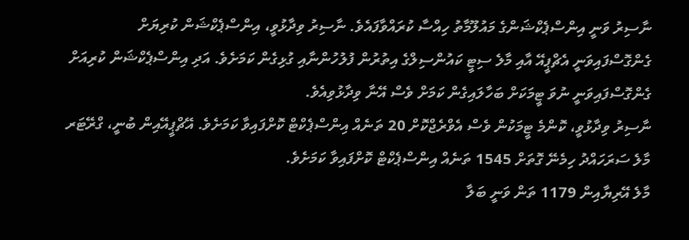ނާސިރު ވަނީ އިންސްޕެކްޝަންގެ މައުލޫމާތު ހިއްސާ ކުރައްވާފައެވެ. ނާސިރު ވިދާޅުވީ، އިންސްޕެކްޝަން ކުރިޔަށް ގެންގޮސްފައިވަނީ އެޗްޕީއޭ އާއި މާލެ ސިޓީ ކައުންސިލްގެ އިތުރުން ފުލުހުންނާއި ގުޅިގެން ކަމަށެވެ. އަދި އިންސްޕެކްޝަން ކުރިއަށް ގެންގޮސްފައިވަނީ ނުވަ ޓީމަކަށް ބަހާލައިގެން ކަމަށް ވެސް އޭނާ ވިދާޅުވިއެވެ.
ނާސިރު ވިދާޅުވީ، ކޮންމެ ޓީމަކުން ވެސް އެވްރެޖްކޮށް 20 ތަނެއް އިންސްޕެކްޓް ކޮށްފައިވާ ކަމަށެވެ. އޭޗްޕީއޭއިން ބުނީ، ގްރޭޓަރ މާލެ ސަރަހައްދު ހިމެނޭ ގޮތަށް 1545 ތަނެއް އިންސްޕެކްޓް ކޮށްފައިވާ ކަމަށެވެ.
މާލެ އޭރިޔާއިން 1179 ތަން ވަނީ ބަލާ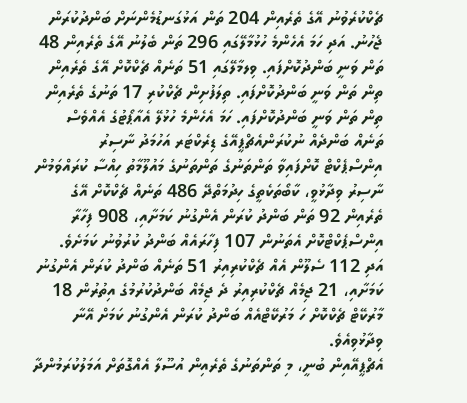ޗެކްކުރެވުނު އޭގެ ތެރެއިން 204 ތަން އަޅުގަނޑުމެންނަށް ބަންދުކުރަން ޖެހުނު. އަދި ހަމަ އެހެންމެ ހުޅުމާލޭގައި 296 ތަން ބެލުނު އޭގެ ތެރެއިން 48 ތަން ވަނީ ބަންދުކޮށްފައި. ވިލމާލޭގައި 51 ތަނެއް ޗެކްކޮށް އޭގެ ތެރެއިން ތިން ތަން ވަނީ ބަންދުކޮށްފައި. ތިލަފުށިން ޗެކްކުރި 17 ތަނުގެ ތެރެއިން ތިން ތަން ވަނީ ބަންދުކޮށްފައި. ހަމަ އެހެންމެ ހުޅުލޭ އެއާޕޯޓުގެ އެއްވެސް ތަނެއް ބަންދެއް ނުކުރަންއެޗްޕީއޭގެ ޑިރެކްޓަރ އަހުމަދު ނާސިރު
އިންސްޕެކްޓް ކޮށްފައިވާ ތަންތަނުގެ ތަންތަނުގެ މައުލޫމާތު ހިއްސާ ކުރައްވަމުން ނާސިރު ވިދާޅުވީ، ކާބޯތަކެތީގެ ހިދުމަތްދޭ 486 ތަނެއް ޗެކްކޮށް އޭގެ ތެރެއިން 92 ތަން ބަންދު ކުރަން އެންގުނު ކަމަށާއި، 908 ފިހާރާ އިންސްޕެކްޓްކޮށް އެތަނުން 107 ފިހާރައެއް ބަންދު ކުރުވުނު ކަމަށެވެ.
އަދި 112 ސެލޫން އެއް ޗެކްކުރިއިރު 51 ތަނެއް ބަންދު ކުރަން އެންގުނު ކަމަށާއި، 21 ޖިމެއް ޗެކްކުރިއިރު ދެ ޖިމެއް ބަންދުކުރުމުގެ އިތުރުން 18 މާރުކޭޓް ޗެކްކޮށް ހަ މަރުކޭޓްއެއް ބަންދު ކުރަން އެންގުނު ކަމަށް އޭނާ ވިދާޅުވިއެވެ.
އެޗްޕީއޭއިން ބުނީ، މި ތަންތަނުގެ ތެރެއިން އުސޫލާ އެއްގޮތަށް އަމަލުކުރަމުންދާ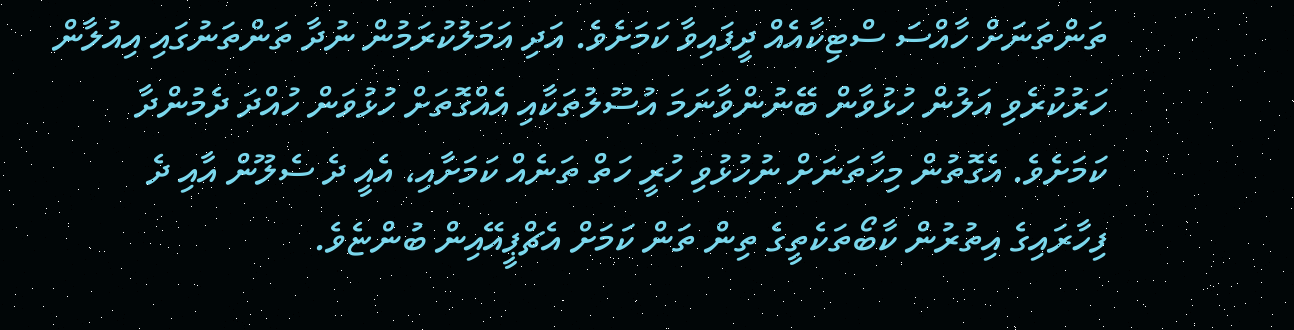ތަންތަނަށް ހާއްސަ ސްޓިކާއެއް ދީފައިވާ ކަމަށެވެ. އަދި އަމަލުކުރަމުން ނުދާ ތަންތަނުގައި އިއުލާން ހަރުކުރެވި އަލުން ހުޅުވާން ބޭނުންވާނަމަ އުސޫލުތަކާއި އެއްގޮތަށް ހުޅުވަން ހުއްދަ ދެމުންދާ ކަމަށެވެ. އެގޮތުން މިހާތަނަށް ނުހުޅުވި ހުރީ ހަތް ތަނެއް ކަމަށާއި، އެއީ ދެ ސެލޫން އާއި ދެ ފިހާރައިގެ އިތުރުން ކާބޯތަކެތީގެ ތިން ތަން ކަމަށް އެޗްޕީއޭއިން ބުންޏެވެ.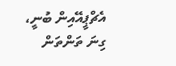އެޗްޕީއޭއިން ބުނީ، ގިނަ ތަންތަން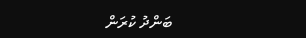ބަންދު ކުރަން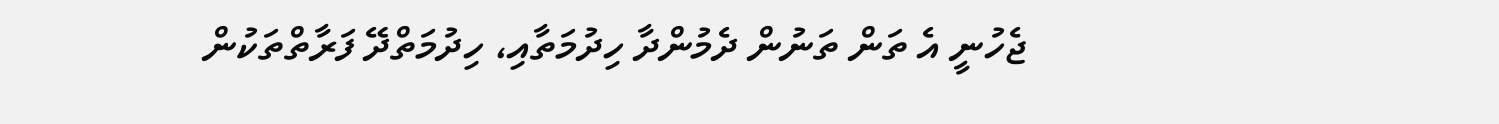ޖެހުނީ އެ ތަން ތަނުން ދެމުންދާ ހިދުމަތާއި، ހިދުމަތްދޭ ފަރާތްތަކުން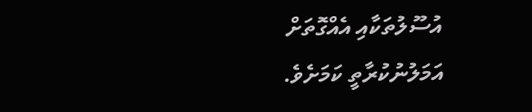އުސޫލުތަކާއި އެއްގޮތަށް އަމަލުނުކުރާތީ ކަމަށެވެ.